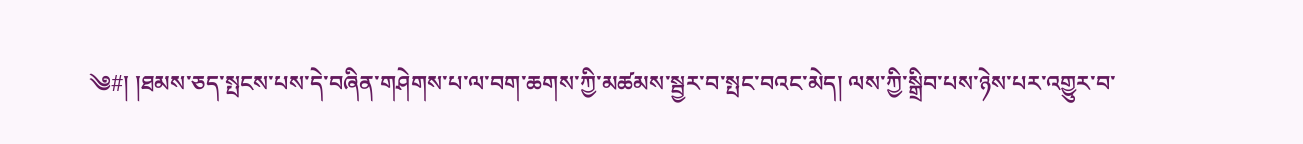༄#། །ཐམས་ཅད་སྤངས་པས་དེ་བཞིན་གཤེགས་པ་ལ་བག་ཆགས་ཀྱི་མཚམས་སྦྱར་བ་སྤང་བའང་མེད། ལས་ཀྱི་སྒྲིབ་པས་ཉེས་པར་འགྱུར་བ་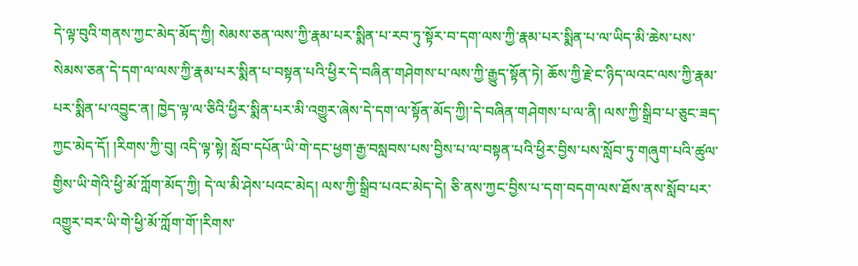དེ་ལྟ་བུའི་གནས་ཀྱང་མེད་མོད་ཀྱི། སེམས་ཅན་ལས་ཀྱི་རྣམ་པར་སྨིན་པ་རབ་ཏུ་སྟོར་བ་དག་ལས་ཀྱི་རྣམ་པར་སྨིན་པ་ལ་ཡིད་མི་ཆེས་པས་སེམས་ཅན་དེ་དག་ལ་ལས་ཀྱི་རྣམ་པར་སྨིན་པ་བསྟན་པའི་ཕྱིར་དེ་བཞིན་གཤེགས་པ་ལས་ཀྱི་རྒྱུད་སྟོན་ཏེ། ཆོས་ཀྱི་རྗེ་ང་ཉིད་ལའང་ལས་ཀྱི་རྣམ་པར་སྨིན་པ་འབྱུང་ན། ཁྱེད་ལྟ་ལ་ཅིའི་ཕྱིར་སྨིན་པར་མི་འགྱུར་ཞེས་དེ་དག་ལ་སྟོན་མོད་ཀྱི།་དེ་བཞིན་གཤེགས་པ་ལ་ནི། ལས་ཀྱི་སྒྲིབ་པ་ཅུང་ཟད་ཀྱང་མེད་དོ། །རིགས་ཀྱི་བུ། འདི་ལྟ་སྟེ། སློབ་དཔོན་ཡི་གེ་དང་ཕྱག་རྒྱ་བསླབས་པས་བྱིས་པ་ལ་བསྟན་པའི་ཕྱིར་བྱིས་པས་སློབ་ཏུ་གཞུག་པའི་ཚུལ་གྱིས་ཡི་གེའི་ཕྱི་མོ་ཀློག་མོད་ཀྱི། དེ་ལ་མི་ཤེས་པའང་མེད། ལས་ཀྱི་སྒྲིབ་པའང་མེད་དེ། ཅི་ནས་ཀྱང་བྱིས་པ་དག་བདག་ལས་ཐོས་ནས་སློབ་པར་འགྱུར་བར་ཡི་གེ་ཕྱི་མོ་ཀློག་གོ་།རིགས་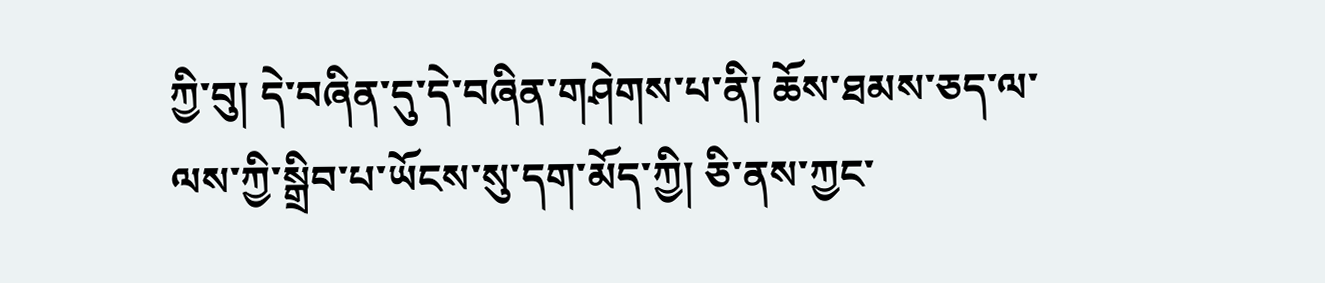ཀྱི་བུ། དེ་བཞིན་དུ་དེ་བཞིན་གཤེགས་པ་ནི། ཆོས་ཐམས་ཅད་ལ་ལས་ཀྱི་སྒྲིབ་པ་ཡོངས་སུ་དག་མོད་ཀྱི། ཅི་ནས་ཀྱང་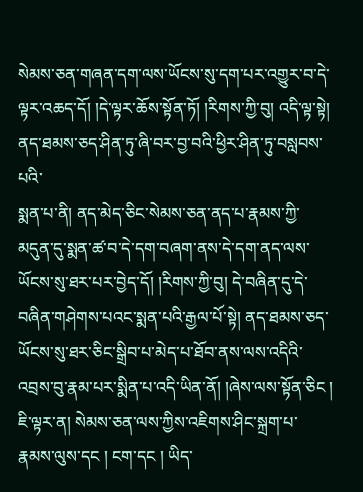སེམས་ཅན་གཞན་དག་ལས་ཡོངས་སུ་དག་པར་འགྱུར་བ་དེ་ལྟར་འཆད་དོ། །དེ་ལྟར་ཆོས་སྟོན་ཏོ། །རིགས་ཀྱི་བུ། འདི་ལྟ་སྟེ། ནད་ཐམས་ཅད་ཤིན་ཏུ་ཞི་བར་བྱ་བའི་ཕྱིར་ཤིན་ཏུ་བསླབས་པའི་
སྨན་པ་ནི། ནད་མེད་ཅིང་སེམས་ཅན་ནད་པ་རྣམས་ཀྱི་མདུན་དུ་སྨན་ཚ་བ་དེ་དག་བཞག་ནས་དེ་དག་ནད་ལས་ཡོངས་སུ་ཐར་པར་བྱེད་དོ། །རིགས་ཀྱི་བུ། དེ་བཞིན་དུ་དེ་བཞིན་གཤེགས་པའང་སྨན་པའི་རྒྱལ་པོ་སྟེ། ནད་ཐམས་ཅད་ཡོངས་སུ་ཐར་ཅིང་སྒྲིབ་པ་མེད་པ་ཐོབ་ནས་ལས་འདིའི་འབྲས་བུ་རྣམ་པར་སྨིན་པ་འདི་ཡིན་ནོ། །ཞེས་ལས་སྟོན་ཅིང ། ཇི་ལྟར་ན། སེམས་ཅན་ལས་ཀྱིས་འཇིགས་ཤིང་སྐྲག་པ་རྣམས་ལུས་དང ། ངག་དང ། ཡིད་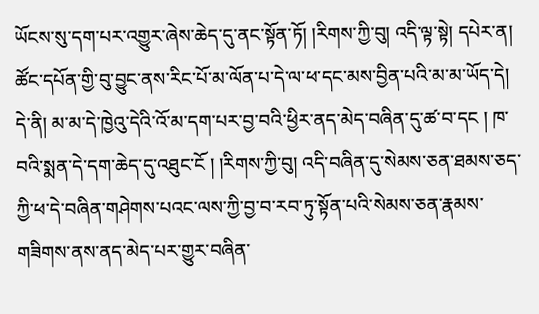ཡོངས་སུ་དག་པར་འགྱུར་ཞེས་ཆེད་དུ་ནང་སྟོན་ཏོ། །རིགས་ཀྱི་བུ། འདི་ལྟ་སྟེ། དཔེར་ན། ཚོང་དཔོན་གྱི་བུ་བྱུང་ནས་རིང་པོ་མ་ལོན་པ་དེ་ལ་ཕ་དང་མས་བྱིན་པའི་མ་མ་ཡོད་དེ། དེ་ནི། མ་མ་དེ་ཁྱེའུ་དེའི་འོ་མ་དག་པར་བྱ་བའི་ཕྱིར་ནད་མེད་བཞིན་དུ་ཚ་བ་དང ། ཁ་བའི་སྨན་དེ་དག་ཆེད་དུ་འཐུང་ངོ ། །རིགས་ཀྱི་བུ། འདི་བཞིན་དུ་སེམས་ཅན་ཐམས་ཅད་ཀྱི་ཕ་དེ་བཞིན་གཤེགས་པའང་ལས་ཀྱི་བྱ་བ་རབ་ཏུ་སྟོན་པའི་སེམས་ཅན་རྣམས་གཟིགས་ནས་ནད་མེད་པར་གྱུར་བཞིན་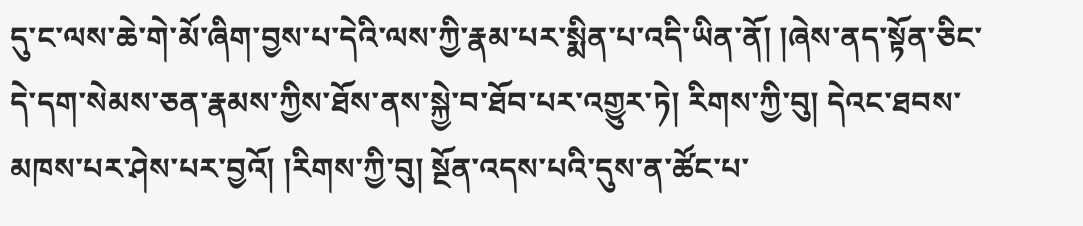དུ་ང་ལས་ཆེ་གེ་མོ་ཞིག་བྱས་པ་དེའི་ལས་ཀྱི་རྣམ་པར་སྨིན་པ་འདི་ཡིན་ནོ། །ཞེས་ནད་སྟོན་ཅིང་དེ་དག་སེམས་ཅན་རྣམས་ཀྱིས་ཐོས་ནས་སྐྱེ་བ་ཐོབ་པར་འགྱུར་ཏེ། རིགས་ཀྱི་བུ། དེའང་ཐབས་མཁས་པར་ཤེས་པར་བྱའོ། །རིགས་ཀྱི་བུ། སྔོན་འདས་པའི་དུས་ན་ཚོང་པ་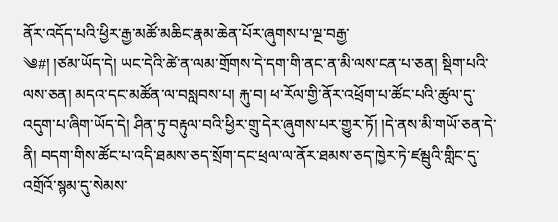ནོར་འདོད་པའི་ཕྱིར་རྒྱ་མཚོ་མཆིང་རྣམ་ཆེན་པོར་ཞུགས་པ་ལྔ་བརྒྱ་
༄#། །ཙམ་ཡོད་དེ། ཡང་དེའི་ཚེ་ན་ལམ་གྲོགས་དེ་དག་གི་ནང་ན་མི་ལས་ངན་པ་ཅན། སྡིག་པའི་ལས་ཅན། མདའ་དང་མཚོན་ལ་བསླབས་པ། རྐུ་བ། ཕ་རོལ་གྱི་ནོར་འཕྲོག་པ་ཚོང་པའི་ཚུལ་དུ་འདུག་པ་ཞིག་ཡོད་དེ། ཤིན་ཏུ་བརྟུལ་བའི་ཕྱིར་གྲུ་དེར་ཞུགས་པར་གྱུར་ཏོ། །དེ་ནས་མི་གཡོ་ཅན་དེ་ནི། བདག་གིས་ཚོང་པ་འདི་ཐམས་ཅད་སྲོག་དང་ཕྲལ་ལ་ནོར་ཐམས་ཅད་ཁྱེར་ཏེ་ཛམྦུའི་གླིང་དུ་འགྲོའོ་སྙམ་དུ་སེམས་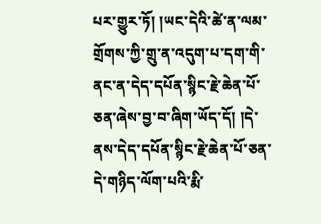པར་གྱུར་ཏོ། །ཡང་དེའི་ཚེ་ན་ལམ་གྲོགས་ཀྱི་གྲུ་ན་འདུག་པ་དག་གི་ནང་ན་དེད་དཔོན་སྙིང་རྗེ་ཆེན་པོ་ཅན་ཞེས་བྱ་བ་ཞིག་ཡོད་དོ། །དེ་ནས་དེད་དཔོན་སྙིང་རྗེ་ཆེན་པོ་ཅན་དེ་གཉིད་ལོག་པའི་རྨི་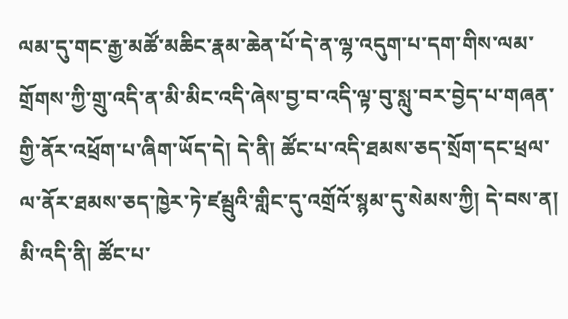ལམ་དུ་གང་རྒྱ་མཚོ་མཆིང་རྣམ་ཆེན་པོ་དེ་ན་ལྷ་འདུག་པ་དག་གིས་ལམ་གྲོགས་ཀྱི་གྲུ་འདི་ན་མི་མིང་འདི་ཞེས་བྱ་བ་འདི་ལྟ་བུ་སླུ་བར་བྱེད་པ་གཞན་གྱི་ནོར་འཕྲོག་པ་ཞིག་ཡོད་དེ། དེ་ནི། ཚོང་པ་འདི་ཐམས་ཅད་སྲོག་དང་ཕྲལ་ལ་ནོར་ཐམས་ཅད་ཁྱེར་ཏེ་ཛམྦུའི་གླིང་དུ་འགྲོའོ་སྙམ་དུ་སེམས་ཀྱི། དེ་བས་ན། མི་འདི་ནི། ཚོང་པ་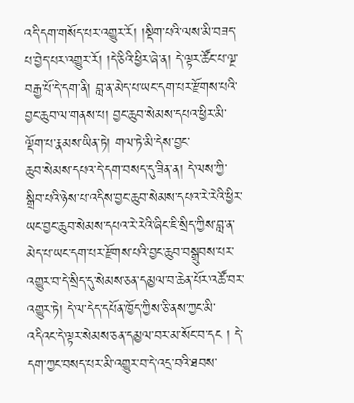འདི་དག་གསོད་པར་འགྱུར་རོ། །སྡིག་པའི་ལས་མི་བཟད་པ་བྱེད་པར་འགྱུར་རོ། །དེ་ཅིའི་ཕྱིར་ཞེ་ན། དེ་ལྟར་ཚོང་པ་ལྔ་བརྒྱ་པོ་དེ་དག་ནི། བླ་ན་མེད་པ་ཡང་དག་པར་རྫོགས་པའི་བྱང་ཆུབ་ལ་གནས་པ། བྱང་ཆུབ་སེམས་དཔའ་ཕྱིར་མི་ལྡོག་པ་རྣམས་ཡིན་ཏེ། གལ་ཏེ་མི་དེས་བྱང་
ཆུབ་སེམས་དཔའ་དེ་དག་བསད་དུ་ཟིན་ན། དེ་ལས་ཀྱི་སྒྲིབ་པའི་ཉེས་པ་འདིས་བྱང་ཆུབ་སེམས་དཔའ་རེ་རེའི་ཕྱིར་ཡང་བྱང་ཆུབ་སེམས་དཔའ་རེ་རེའི་ཞིང་ཇི་སྲིད་ཀྱིས་བླ་ན་མེད་པ་ཡང་དག་པར་རྫོགས་པའི་བྱང་ཆུབ་བསྒྲུབས་པར་འགྱུར་བ་དེ་སྲིད་དུ་སེམས་ཅན་དམྱལ་བ་ཆེན་པོར་འཚོ་བར་འགྱུར་ཏེ། དེ་ལ་དེད་དཔོན་ཁྱོད་ཀྱིས་ཅི་ནས་ཀྱང་མི་འདིའང་དེ་ལྟར་སེམས་ཅན་དམྱལ་བར་མ་སོང་བ་དང ། དེ་དག་ཀྱང་བསད་པར་མི་འགྱུར་བ་དེ་འདྲ་བའི་ཐབས་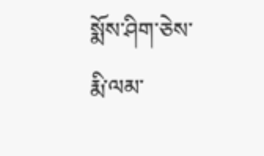སྨོས་ཤིག་ཅེས་རྨི་ལམ་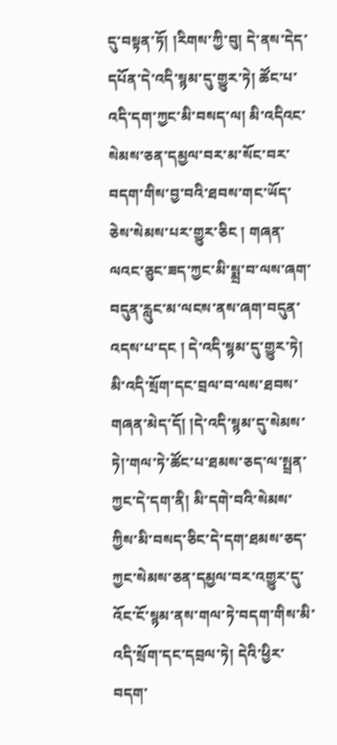དུ་བསྟན་ཏོ། །རིགས་ཀྱི་བུ། དེ་ནས་དེད་དཔོན་དེ་འདི་སྙམ་དུ་གྱུར་ཏེ། ཚོང་པ་འདི་དག་ཀྱང་མི་བསད་ལ། མི་འདིའང་སེམས་ཅན་དམྱལ་བར་མ་སོང་བར་བདག་གིས་བྱ་བའི་ཐབས་གང་ཡོད་ཅེས་སེམས་པར་གྱུར་ཅིང ། གཞན་ལའང་ཅུང་ཟད་ཀྱང་མི་སྨྲ་བ་ལས་ཞག་བདུན་རླུང་མ་ལངས་ནས་ཞག་བདུན་འདས་པ་དང ། དེ་འདི་སྙམ་དུ་གྱུར་ཏེ། མི་འདི་སྲོག་དང་བྲལ་བ་ལས་ཐབས་གཞན་མེད་དོ། །དེ་འདི་སྙམ་དུ་སེམས་ཏེ།་གལ་ཏེ་ཚོང་པ་ཐམས་ཅད་ལ་སྤྲན་ཀྱང་དེ་དག་ནི། མི་དགེ་བའི་སེམས་ཀྱིས་མི་བསད་ཅིང་དེ་དག་ཐམས་ཅད་ཀྱང་སེམས་ཅན་དམྱལ་བར་འགྱུར་དུ་འོང་ངོ་སྙམ་ནས་གལ་ཏེ་བདག་གིས་མི་འདི་སྲོག་དང་དབྲལ་ཏེ། དེའི་ཕྱིར་བདག་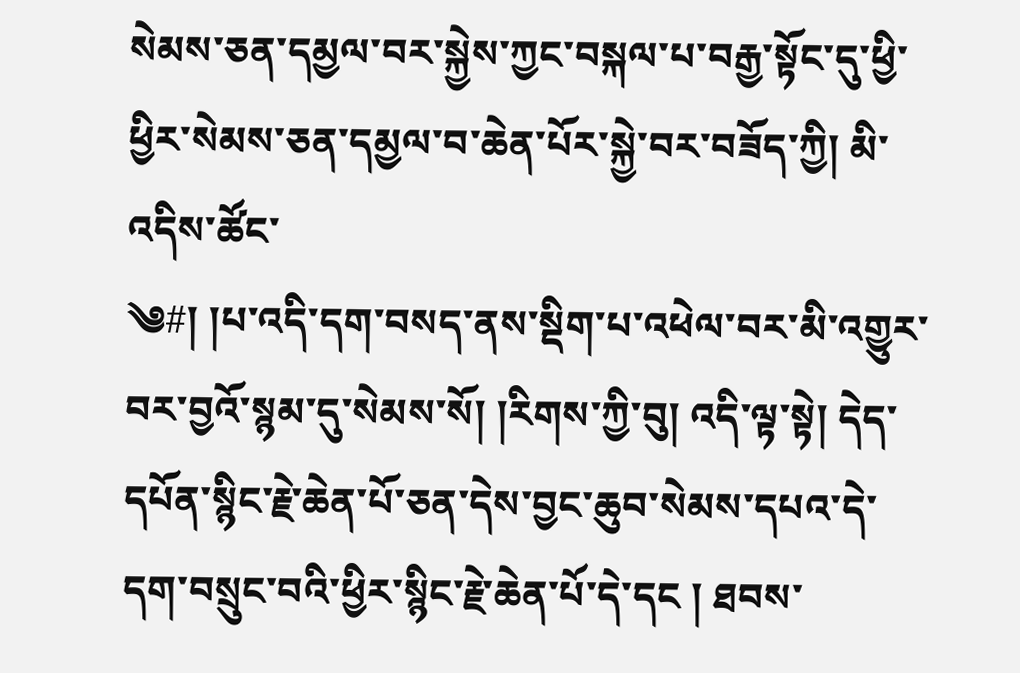སེམས་ཅན་དམྱལ་བར་སྐྱེས་ཀྱང་བསྐལ་པ་བརྒྱ་སྟོང་དུ་ཕྱི་ཕྱིར་སེམས་ཅན་དམྱལ་བ་ཆེན་པོར་སྐྱེ་བར་བཟོད་ཀྱི། མི་འདིས་ཚོང་
༄#། །པ་འདི་དག་བསད་ནས་སྡིག་པ་འཕེལ་བར་མི་འགྱུར་བར་བྱའོ་སྙམ་དུ་སེམས་སོ། །རིགས་ཀྱི་བུ། འདི་ལྟ་སྟེ། དེད་དཔོན་སྙིང་རྗེ་ཆེན་པོ་ཅན་དེས་བྱང་ཆུབ་སེམས་དཔའ་དེ་དག་བསྲུང་བའི་ཕྱིར་སྙིང་རྗེ་ཆེན་པོ་དེ་དང ། ཐབས་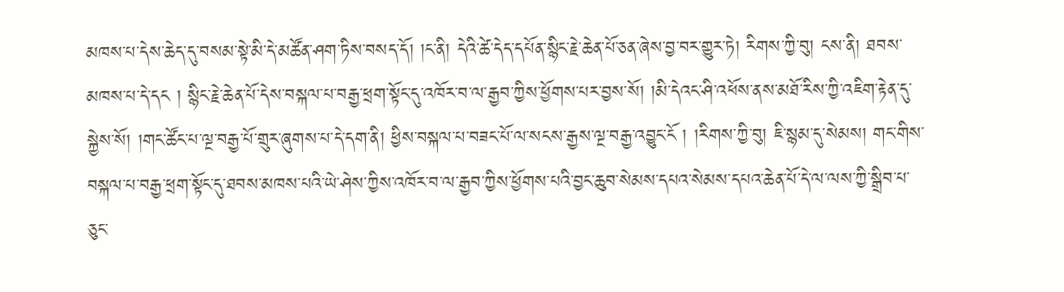མཁས་པ་དེས་ཆེད་དུ་བསམ་སྟེ་མི་དེ་མཚོན་ཤག་ཏིས་བསད་དོ། །ང་ནི། དེའི་ཚེ་དེད་དཔོན་སྙིང་རྗེ་ཆེན་པོ་ཅན་ཞེས་བྱ་བར་གྱུར་ཏེ། རིགས་ཀྱི་བུ། ངས་ནི། ཐབས་མཁས་པ་དེ་དང ། སྙིང་རྗེ་ཆེན་པོ་དེས་བསྐལ་པ་བརྒྱ་ཕྲག་སྟོང་དུ་འཁོར་བ་ལ་རྒྱབ་ཀྱིས་ཕྱོགས་པར་བྱས་སོ། །མི་དེའང་ཤི་འཕོས་ནས་མཐོ་རིས་ཀྱི་འཇིག་རྟེན་དུ་སྐྱེས་སོ། །གང་ཚོང་པ་ལྔ་བརྒྱ་པོ་གྲུར་ཞུགས་པ་དེ་དག་ནི། ཕྱིས་བསྐལ་པ་བཟང་པོ་ལ་སངས་རྒྱས་ལྔ་བརྒྱ་འབྱུང་ངོ ། །རིགས་ཀྱི་བུ། ཇི་སྙམ་དུ་སེམས། གང་གིས་བསྐལ་པ་བརྒྱ་ཕྲག་སྟོང་དུ་ཐབས་མཁས་པའི་ཡེ་ཤེས་ཀྱིས་འཁོར་བ་ལ་རྒྱབ་ཀྱིས་ཕྱོགས་པའི་བྱང་ཆུབ་སེམས་དཔའ་སེམས་དཔའ་ཆེན་པོ་དེ་ལ་ལས་ཀྱི་སྒྲིབ་པ་ཅུང་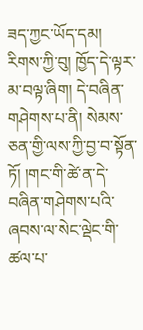ཟད་ཀྱང་ཡོད་དམ། རིགས་ཀྱི་བུ། ཁྱོད་དེ་ལྟར་མ་བལྟ་ཞིག། དེ་བཞིན་གཤེགས་པ་ནི། སེམས་ཅན་གྱི་ལས་ཀྱི་བྱ་བ་སྟོན་ཏོ། །གང་གི་ཚེ་ན་དེ་བཞིན་གཤེགས་པའི་ཞབས་ལ་སེང་ལྡེང་གི་ཚལ་པ་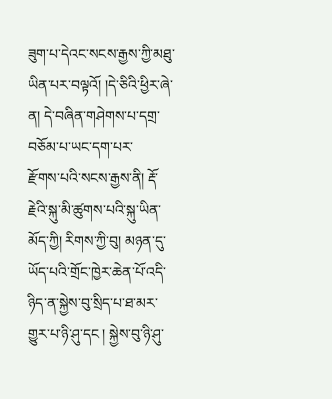ཟུག་པ་དེའང་སངས་རྒྱས་ཀྱི་མཐུ་ཡིན་པར་བལྟའོ། །དེ་ཅིའི་ཕྱིར་ཞེ་ན། དེ་བཞིན་གཤེགས་པ་དགྲ་བཅོམ་པ་ཡང་དག་པར་
རྫོགས་པའི་སངས་རྒྱས་ནི། རྡོ་རྗེའི་སྐུ་མི་ཚུགས་པའི་སྐུ་ཡིན་མོད་ཀྱི། རིགས་ཀྱི་བུ། མཉན་དུ་ཡོད་པའི་གྲོང་ཁྱེར་ཆེན་པོ་འདི་ཉིད་ན་སྐྱེས་བུ་སྲིད་པ་ཐ་མར་གྱུར་པ་ཉི་ཤུ་དང ། སྐྱེས་བུ་ཉི་ཤུ་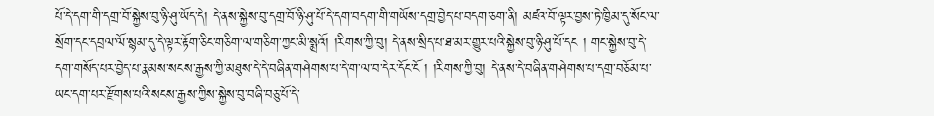པོ་དེ་དག་གི་དགྲ་བོ་སྐྱེས་བུ་ཉི་ཤུ་ཡོད་དེ། དེ་ནས་སྐྱེས་བུ་དགྲ་བོ་ཉི་ཤུ་པོ་དེ་དག་བདག་གི་གཡོས་དགྲ་བྱེད་པ་བདག་ཅག་ནི། མཛའ་བོ་ལྟར་བྱས་ཏེ་ཁྱིམ་དུ་སོང་ལ་སྲོག་དང་དབྲལ་ལོ་སྙམ་དུ་དེ་ལྟར་རྟོག་ཅིང་གཅིག་ལ་གཅིག་ཀྱང་མི་སྨྲའོ། །རིགས་ཀྱི་བུ། དེ་ནས་སྲིད་པ་ཐ་མར་གྱུར་པའི་སྐྱེས་བུ་ཉི་ཤུ་པོ་དང ། གང་སྐྱེས་བུ་དེ་དག་གསོད་པར་བྱེད་པ་རྣམས་སངས་རྒྱས་ཀྱི་མཐུས་དེ་དེ་བཞིན་གཤེགས་པ་དེ་ག་ལ་བ་དེར་དོང་ངོ ། །རིགས་ཀྱི་བུ། དེ་ནས་དེ་བཞིན་གཤེགས་པ་དགྲ་བཅོམ་པ་ཡང་དག་པར་རྫོགས་པའི་སངས་རྒྱས་ཀྱིས་སྐྱེས་བུ་བཞི་བཅུ་པོ་དེ་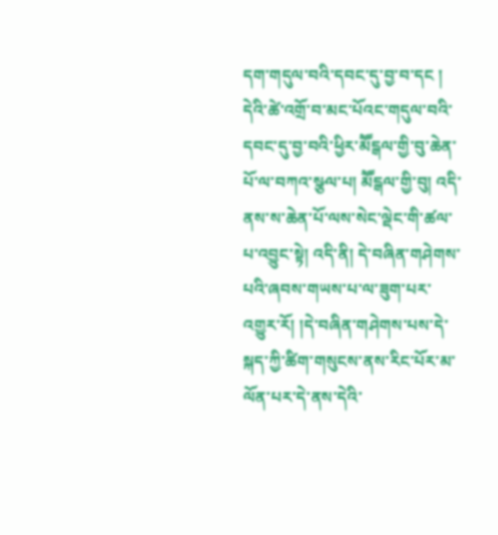དག་གདུལ་བའི་དབང་དུ་བྱ་བ་དང ། དེའི་ཚེ་འགྲོ་བ་མང་པོའང་གདུལ་བའི་དབང་དུ་བྱ་བའི་ཕྱིར་མཽངྒལ་གྱི་བུ་ཆེན་པོ་ལ་བཀའ་སྩལ་པ། མཽངྒལ་གྱི་བུ། འདི་ནས་ས་ཆེན་པོ་ལས་སེང་ལྡེང་གི་ཚལ་པ་འབྱུང་སྟེ། འདི་ནི། དེ་བཞིན་གཤེགས་པའི་ཞབས་གཡས་པ་ལ་ཟུག་པར་འགྱུར་རོ། །དེ་བཞིན་གཤེགས་པས་དེ་སྐད་ཀྱི་ཚིག་གསུངས་ནས་རིང་པོར་མ་ལོན་པར་དེ་ནས་དེའི་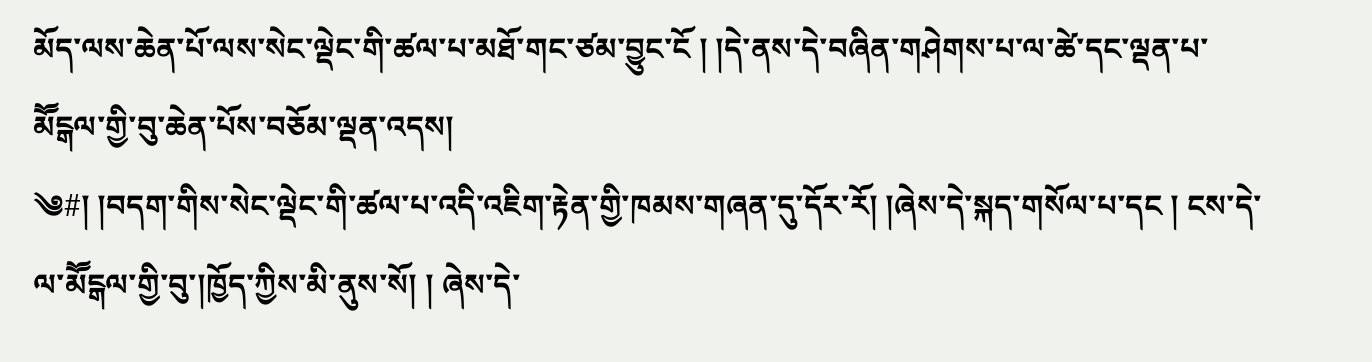མོད་ལས་ཆེན་པོ་ལས་སེང་ལྡེང་གི་ཚལ་པ་མཐོ་གང་ཙམ་བྱུང་ངོ ། །དེ་ནས་དེ་བཞིན་གཤེགས་པ་ལ་ཚེ་དང་ལྡན་པ་མཽངྒལ་གྱི་བུ་ཆེན་པོས་བཅོམ་ལྡན་འདས།
༄#། །བདག་གིས་སེང་ལྡེང་གི་ཚལ་པ་འདི་འཇིག་རྟེན་གྱི་ཁམས་གཞན་དུ་དོར་རོ། །ཞེས་དེ་སྐད་གསོལ་པ་དང ། ངས་དེ་ལ་མཽངྒལ་གྱི་བུ་།ཁྱོད་ཀྱིས་མི་ནུས་སོ། ། ཞེས་དེ་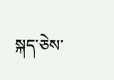སྐད་ཅེས་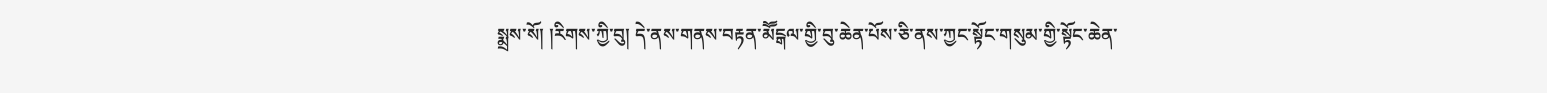སྨྲས་སོ། །རིགས་ཀྱི་བུ། དེ་ནས་གནས་བརྟན་མཽངྒལ་གྱི་བུ་ཆེན་པོས་ཅི་ནས་ཀྱང་སྟོང་གསུམ་གྱི་སྟོང་ཆེན་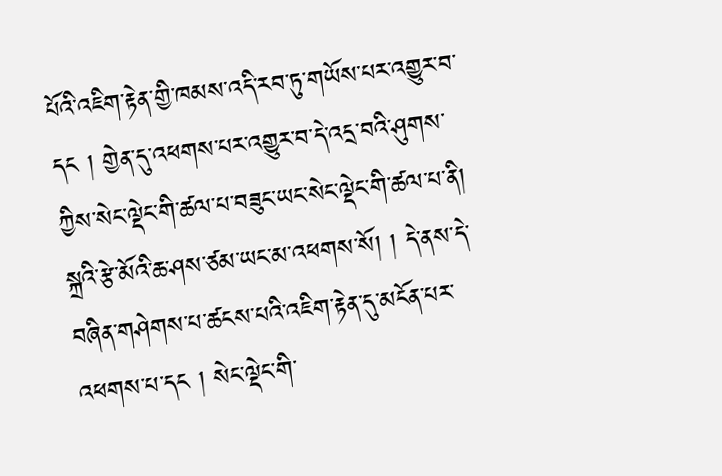པོའི་འཇིག་རྟེན་གྱི་ཁམས་འདི་རབ་ཏུ་གཡོས་པར་འགྱུར་བ་དང ། གྱེན་དུ་འཕགས་པར་འགྱུར་བ་དེ་འདྲ་བའི་ཤུགས་ཀྱིས་སེང་ལྡེང་གི་ཚལ་པ་བཟུང་ཡང་སེང་ལྡེང་གི་ཚལ་པ་ནི། སྐྲའི་རྩེ་མོའི་ཆ་ཤས་ཙམ་ཡང་མ་འཕགས་སོ། ། དེ་ནས་དེ་བཞིན་གཤེགས་པ་ཚངས་པའི་འཇིག་རྟེན་དུ་མངོན་པར་འཕགས་པ་དང ། སེང་ལྡེང་གི་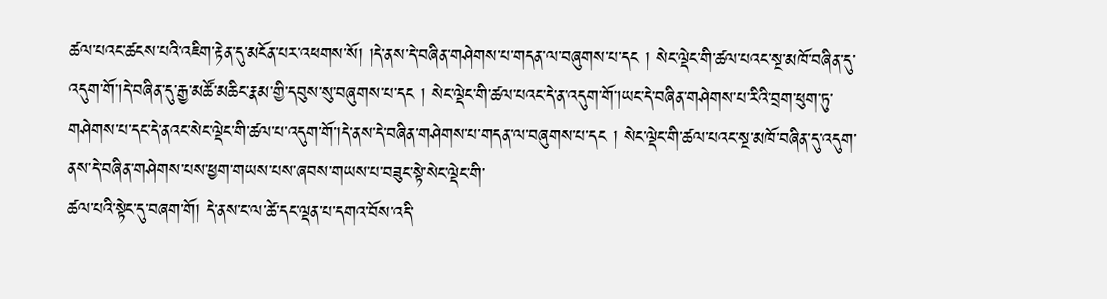ཚལ་པའང་ཚངས་པའི་འཇིག་རྟེན་དུ་མངོན་པར་འཕགས་སོ། །དེ་ནས་དེ་བཞིན་གཤེགས་པ་གདན་ལ་བཞུགས་པ་དང ། སེང་ལྡེང་གི་ཚལ་པའང་སྔ་མཁོ་བཞིན་དུ་འདུག་གོ་།དེ་བཞིན་དུ་རྒྱ་མཚོ་མཆིང་རྣམ་གྱི་དབུས་སུ་བཞུགས་པ་དང ། སེང་ལྡེང་གི་ཚལ་པའང་དེ་ན་འདུག་གོ་།ཡང་དེ་བཞིན་གཤེགས་པ་རིའི་བྲག་ཕུག་ཏུ་གཤེགས་པ་དང་དེ་ནའང་སེང་ལྡེང་གི་ཚལ་པ་འདུག་གོ་།དེ་ནས་དེ་བཞིན་གཤེགས་པ་གདན་ལ་བཞུགས་པ་དང ། སེང་ལྡེང་གི་ཚལ་པའང་སྔ་མཁོ་བཞིན་དུ་འདུག་ནས་དེ་བཞིན་གཤེགས་པས་ཕྱག་གཡས་པས་ཞབས་གཡས་པ་བཟུང་སྟེ་སེང་ལྡེང་གི་
ཚལ་པའི་སྟེང་དུ་བཞག་གོ། དེ་ནས་ང་ལ་ཚེ་དང་ལྡན་པ་དགའ་བོས་འདི་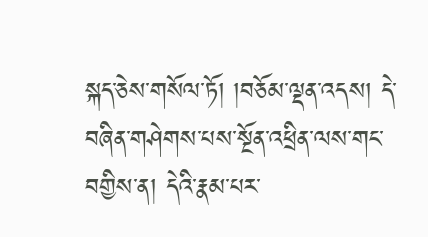སྐད་ཅེས་གསོལ་ཏོ། །བཅོམ་ལྡན་འདས། དེ་བཞིན་གཤེགས་པས་སྔོན་འཕྲིན་ལས་གང་བགྱིས་ན། དེའི་རྣམ་པར་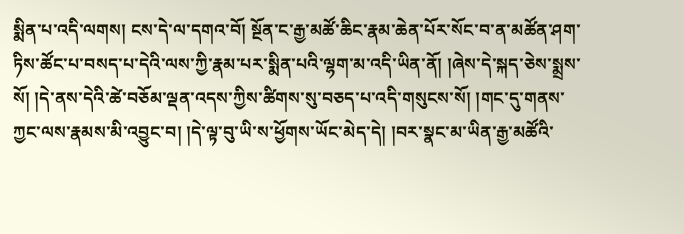སྨིན་པ་འདི་ལགས། ངས་དེ་ལ་དགའ་བོ། སྔོན་ང་རྒྱ་མཚོ་ཆིང་རྣམ་ཆེན་པོར་སོང་བ་ན་མཚོན་ཤག་ཏིས་ཚོང་པ་བསད་པ་དེའི་ལས་ཀྱི་རྣམ་པར་སྨིན་པའི་ལྷག་མ་འདི་ཡིན་ནོ། །ཞེས་དེ་སྐད་ཅེས་སྨྲས་སོ། །དེ་ནས་དེའི་ཚེ་བཅོམ་ལྡན་འདས་ཀྱིས་ཚིགས་སུ་བཅད་པ་འདི་གསུངས་སོ། །གང་དུ་གནས་ཀྱང་ལས་རྣམས་མི་འབྱུང་བ། །དེ་ལྟ་བུ་ཡི་ས་ཕྱོགས་ཡོང་མེད་དེ། །བར་སྣང་མ་ཡིན་རྒྱ་མཚོའི་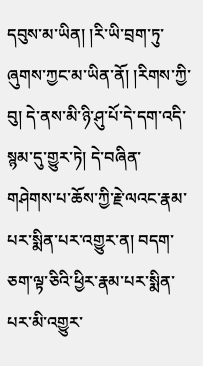དབུས་མ་ཡིན། །རི་ཡི་བྲག་ཏུ་ཞུགས་ཀྱང་མ་ཡིན་ནོ། །རིགས་ཀྱི་བུ། དེ་ནས་མི་ཉི་ཤུ་པོ་དེ་དག་འདི་སྙམ་དུ་གྱུར་ཏེ། དེ་བཞིན་གཤེགས་པ་ཆོས་ཀྱི་རྗེ་ལའང་རྣམ་པར་སྨིན་པར་འགྱུར་ན། བདག་ཅག་ལྟ་ཅིའི་ཕྱིར་རྣམ་པར་སྨིན་པར་མི་འགྱུར་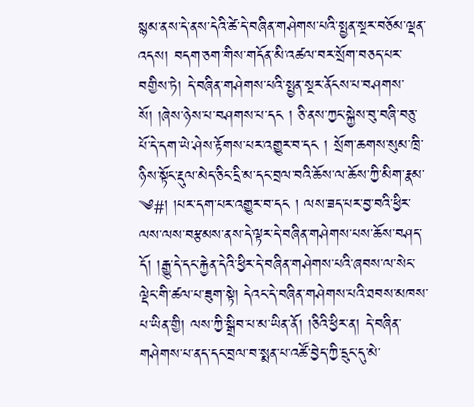སྙམ་ནས་དེ་ནས་དེའི་ཚེ་དེ་བཞིན་གཤེགས་པའི་སྤྱན་སྔར་བཅོམ་ལྡན་འདས། བདག་ཅག་གིས་གདོན་མི་འཚལ་བར་སྲོག་བཅད་པར་བགྱིས་ཏེ། དེ་བཞིན་གཤེགས་པའི་སྤྱན་སྔར་ནོངས་པ་བཤགས་སོ། །ཞེས་ཉེས་པ་བཤགས་པ་དང ། ཅི་ནས་ཀྱང་སྐྱེས་བུ་བཞི་བཅུ་པོ་དེ་དག་ཡེ་ཤེས་རྟོགས་པར་འགྱུར་བ་དང ། སྲོག་ཆགས་སུམ་ཁྲི་ཉིས་སྟོང་རྡུལ་མེད་ཅིང་དྲི་མ་དང་བྲལ་བའི་ཆོས་ལ་ཆོས་ཀྱི་མིག་རྣམ་
༄#། །པར་དག་པར་འགྱུར་བ་དང ། ལས་ཟད་པར་བྱ་བའི་ཕྱིར་ལས་ལས་བརྩམས་ནས་དེ་ལྟར་དེ་བཞིན་གཤེགས་པས་ཆོས་བཤད་དོ། །རྒྱུ་དེ་དང་རྐྱེན་དེའི་ཕྱིར་དེ་བཞིན་གཤེགས་པའི་ཞབས་ལ་སེང་ལྡེང་གི་ཚལ་པ་ཟུག་སྟེ། དེའང་དེ་བཞིན་གཤེགས་པའི་ཐབས་མཁས་པ་ཡིན་གྱི། ལས་ཀྱི་སྒྲིབ་པ་མ་ཡིན་ནོ། །ཅིའི་ཕྱིར་ན། དེ་བཞིན་གཤེགས་པ་ནད་དང་བྲལ་བ་སྨན་པ་འཚོ་བྱེད་ཀྱི་དྲུང་དུ་མེ་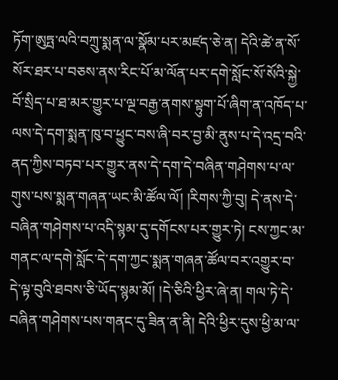ཏོག་ཨུཏྤ་ལའི་བཀྲུ་སྨན་ལ་སྣོམ་པར་མཛད་ཅེ་ན། དེའི་ཚེ་ན་སོ་སོར་ཐར་པ་བཅས་ནས་རིང་པོ་མ་ལོན་པར་དགེ་སློང་སོ་སོའི་སྐྱེ་བོ་སྲིད་པ་ཐ་མར་གྱུར་པ་ལྔ་བརྒྱ་ནགས་སྟུག་པོ་ཞིག་ན་འཁོད་པ་ལས་དེ་དག་སྨན་ཁུ་བ་ཕྱུང་བས་ཞི་བར་བྱ་མི་ནུས་པ་དེ་འདྲ་བའི་ནད་ཀྱིས་བཏབ་པར་གྱུར་ནས་དེ་དག་དེ་བཞིན་གཤེགས་པ་ལ་གུས་པས་སྨན་གཞན་ཡང་མི་ཚོལ་ལོ། །རིགས་ཀྱི་བུ། དེ་ནས་དེ་བཞིན་གཤེགས་པ་འདི་སྙམ་དུ་དགོངས་པར་གྱུར་ཏེ། ངས་ཀྱང་མ་གནང་ལ་དགེ་སློང་དེ་དག་ཀྱང་སྨན་གཞན་ཚོལ་བར་འགྱུར་བ་དེ་ལྟ་བུའི་ཐབས་ཅི་ཡོད་སྙམ་མོ། །དེ་ཅིའི་ཕྱིར་ཞེ་ན། གལ་ཏེ་དེ་བཞིན་གཤེགས་པས་གནང་དུ་ཟིན་ན་ནི། དེའི་ཕྱིར་དུས་ཕྱི་མ་ལ་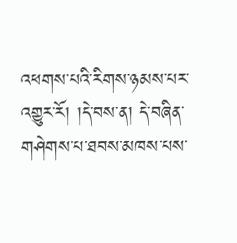འཕགས་པའི་རིགས་ཉམས་པར་འགྱུར་རོ། །དེ་བས་ན། དེ་བཞིན་གཤེགས་པ་ཐབས་མཁས་པས་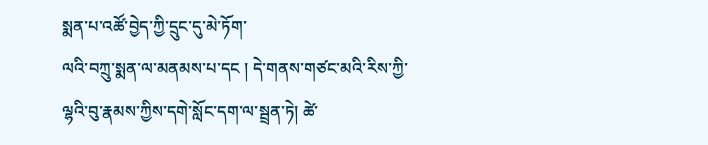སྨན་པ་འཚོ་བྱེད་ཀྱི་དྲུང་དུ་མེ་ཏོག་
ལའི་བཀྲུ་སྨན་ལ་མནམས་པ་དང ། དེ་གནས་གཙང་མའི་རིས་ཀྱི་ལྷའི་བུ་རྣམས་ཀྱིས་དགེ་སློང་དག་ལ་སྦྲན་ཏེ། ཚེ་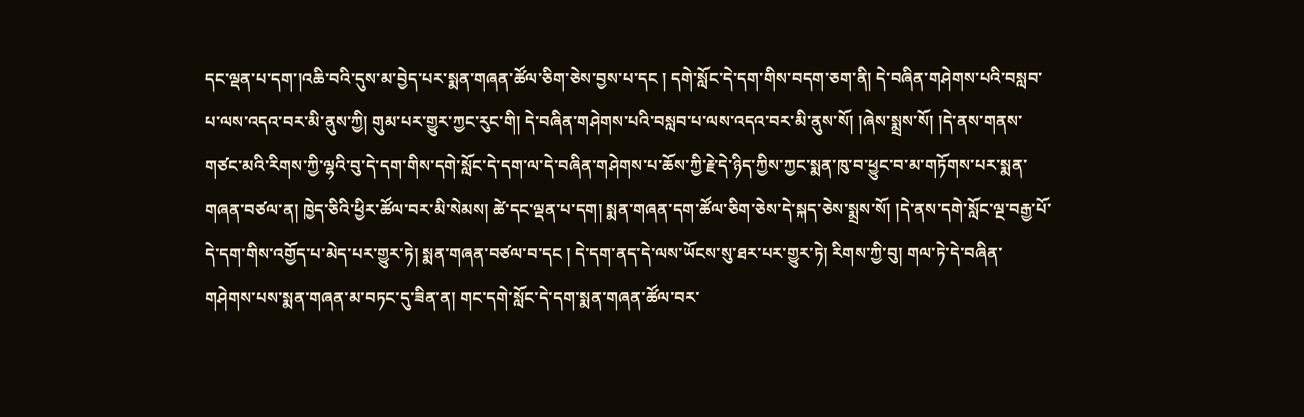དང་ལྡན་པ་དག་།འཆི་བའི་དུས་མ་བྱེད་པར་སྨན་གཞན་ཚོལ་ཅིག་ཅེས་བྱས་པ་དང ། དགེ་སློང་དེ་དག་གིས་བདག་ཅག་ནི། དེ་བཞིན་གཤེགས་པའི་བསླབ་པ་ལས་འདའ་བར་མི་ནུས་ཀྱི། གུམ་པར་གྱུར་ཀྱང་རུང་གི། དེ་བཞིན་གཤེགས་པའི་བསླབ་པ་ལས་འདའ་བར་མི་ནུས་སོ། །ཞེས་སྨྲས་སོ། །དེ་ནས་གནས་གཙང་མའི་རིགས་ཀྱི་ལྷའི་བུ་དེ་དག་གིས་དགེ་སློང་དེ་དག་ལ་དེ་བཞིན་གཤེགས་པ་ཆོས་ཀྱི་རྗེ་དེ་ཉིད་ཀྱིས་ཀྱང་སྨན་ཁུ་བ་ཕྱུང་བ་མ་གཏོགས་པར་སྨན་གཞན་བཙལ་ན། ཁྱེད་ཅིའི་ཕྱིར་ཚོལ་བར་མི་སེམས། ཚེ་དང་ལྡན་པ་དག། སྨན་གཞན་དག་ཚོལ་ཅིག་ཅེས་དེ་སྐད་ཅེས་སྨྲས་སོ། །དེ་ནས་དགེ་སློང་ལྔ་བརྒྱ་པོ་དེ་དག་གིས་འགྱོད་པ་མེད་པར་གྱུར་ཏེ། སྨན་གཞན་བཙལ་བ་དང ། དེ་དག་ནད་དེ་ལས་ཡོངས་སུ་ཐར་པར་གྱུར་ཏེ། རིགས་ཀྱི་བུ། གལ་ཏེ་དེ་བཞིན་གཤེགས་པས་སྨན་གཞན་མ་བཏང་དུ་ཟིན་ན། གང་དགེ་སློང་དེ་དག་སྨན་གཞན་ཚོལ་བར་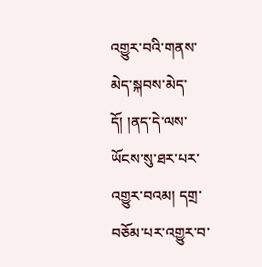འགྱུར་བའི་གནས་མེད་སྐབས་མེད་དོ། །ནད་དེ་ལས་ཡོངས་སུ་ཐར་པར་འགྱུར་བའམ། དགྲ་བཅོམ་པར་འགྱུར་བ་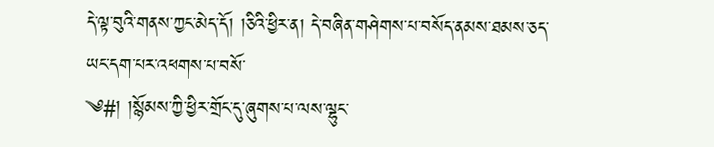དེ་ལྟ་བུའི་གནས་ཀྱང་མེད་དོ། །ཅིའི་ཕྱིར་ན། དེ་བཞིན་གཤེགས་པ་བསོད་ནམས་ཐམས་ཅད་ཡང་དག་པར་འཕགས་པ་བསོ་
༄#། །སྙོམས་ཀྱི་ཕྱིར་གྲོང་དུ་ཞུགས་པ་ལས་ལྷུང་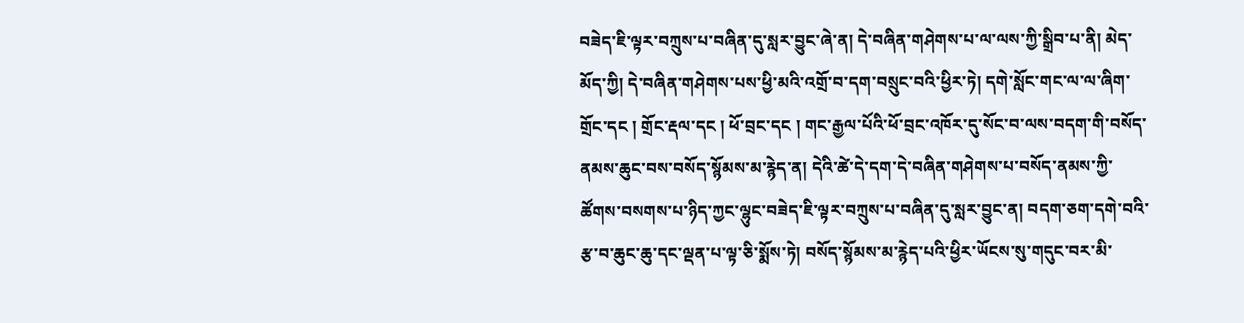བཟེད་ཇི་ལྟར་བཀྲུས་པ་བཞིན་དུ་སླར་བྱུང་ཞེ་ན། དེ་བཞིན་གཤེགས་པ་ལ་ལས་ཀྱི་སྒྲིབ་པ་ནི། མེད་མོད་ཀྱི། དེ་བཞིན་གཤེགས་པས་ཕྱི་མའི་འགྲོ་བ་དག་བསྲུང་བའི་ཕྱིར་ཏེ། དགེ་སློང་གང་ལ་ལ་ཞིག་གྲོང་དང ། གྲོང་རྡལ་དང ། ཕོ་བྲང་དང ། གང་རྒྱལ་པོའི་ཕོ་བྲང་འཁོར་དུ་སོང་བ་ལས་བདག་གི་བསོད་ནམས་ཆུང་བས་བསོད་སྙོམས་མ་རྙེད་ན། དེའི་ཚེ་དེ་དག་དེ་བཞིན་གཤེགས་པ་བསོད་ནམས་ཀྱི་ཚོགས་བསགས་པ་ཉིད་ཀྱང་ལྷུང་བཟེད་ཇི་ལྟར་བཀྲུས་པ་བཞིན་དུ་སླར་བྱུང་ན། བདག་ཅག་དགེ་བའི་རྩ་བ་ཆུང་ཆུ་དང་ལྡན་པ་ལྟ་ཅི་སྨོས་ཏེ། བསོད་སྙོམས་མ་རྙེད་པའི་ཕྱིར་ཡོངས་སུ་གདུང་བར་མི་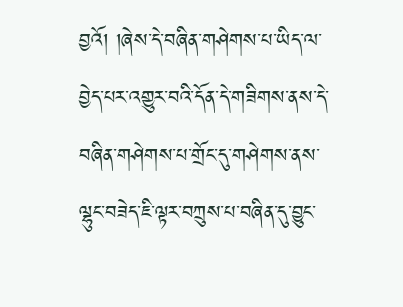བྱའོ། །ཞེས་དེ་བཞིན་གཤེགས་པ་ཡིད་ལ་བྱེད་པར་འགྱུར་བའི་དོན་དེ་གཟིགས་ནས་དེ་བཞིན་གཤེགས་པ་གྲོང་དུ་གཤེགས་ནས་ལྷུང་བཟེད་ཇི་ལྟར་བཀྲུས་པ་བཞིན་དུ་བྱུང་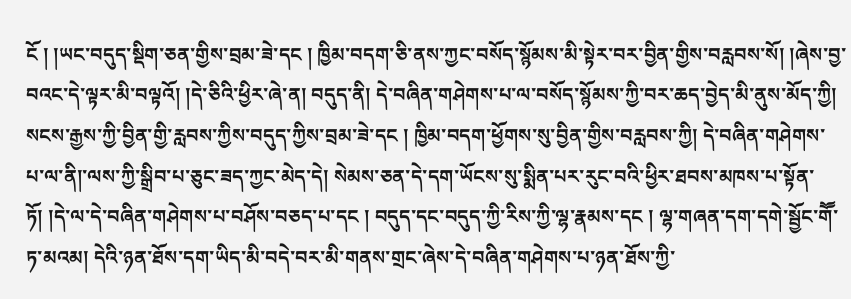ངོ ། །ཡང་བདུད་སྡིག་ཅན་གྱིས་བྲམ་ཟེ་དང ། ཁྱིམ་བདག་ཅི་ནས་ཀྱང་བསོད་སྙོམས་མི་སྟེར་བར་བྱིན་གྱིས་བརླབས་སོ། །ཞེས་བྱ་བའང་དེ་ལྟར་མི་བལྟའོ། །དེ་ཅིའི་ཕྱིར་ཞེ་ན། བདུད་ནི། དེ་བཞིན་གཤེགས་པ་ལ་བསོད་སྙོམས་ཀྱི་བར་ཆད་བྱེད་མི་ནུས་མོད་ཀྱི། སངས་རྒྱས་ཀྱི་བྱིན་གྱི་རླབས་ཀྱིས་བདུད་ཀྱིས་བྲམ་ཟེ་དང ། ཁྱིམ་བདག་ཕྱོགས་སུ་བྱིན་གྱིས་བརླབས་ཀྱི། དེ་བཞིན་གཤེགས་
པ་ལ་ནི།་ལས་ཀྱི་སྒྲིབ་པ་ཅུང་ཟད་ཀྱང་མེད་དེ། སེམས་ཅན་དེ་དག་ཡོངས་སུ་སྨིན་པར་རུང་བའི་ཕྱིར་ཐབས་མཁས་པ་སྟོན་ཏོ། །དེ་ལ་དེ་བཞིན་གཤེགས་པ་བཤོས་བཅད་པ་དང ། བདུད་དང་བདུད་ཀྱི་རིས་ཀྱི་ལྷ་རྣམས་དང ། ལྷ་གཞན་དག་དགེ་སྦྱོང་གཽ་ཏ་མའམ། དེའི་ཉན་ཐོས་དག་ཡིད་མི་བདེ་བར་མི་གནས་གྲང་ཞེས་དེ་བཞིན་གཤེགས་པ་ཉན་ཐོས་ཀྱི་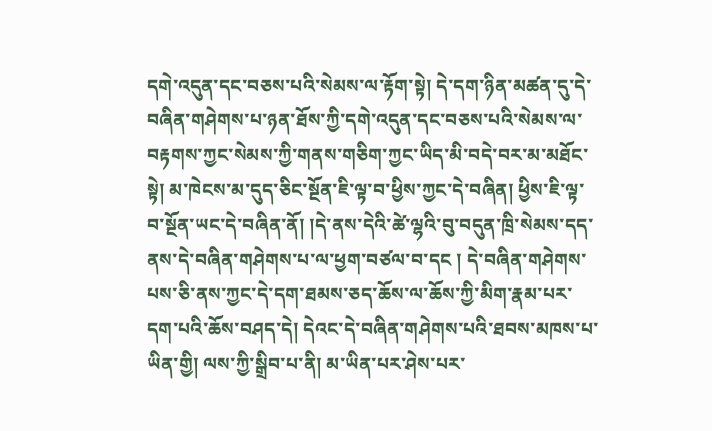དགེ་འདུན་དང་བཅས་པའི་སེམས་ལ་རྟོག་སྟེ། དེ་དག་ཉིན་མཚན་དུ་དེ་བཞིན་གཤེགས་པ་ཉན་ཐོས་ཀྱི་དགེ་འདུན་དང་བཅས་པའི་སེམས་ལ་བརྟགས་ཀྱང་སེམས་ཀྱི་གནས་གཅིག་ཀྱང་ཡིད་མི་བདེ་བར་མ་མཐོང་སྟེ། མ་ཁེངས་མ་དུད་ཅིང་སྔོན་ཇི་ལྟ་བ་ཕྱིས་ཀྱང་དེ་བཞིན། ཕྱིས་ཇི་ལྟ་བ་སྔོན་ཡང་དེ་བཞིན་ནོ། །དེ་ནས་དེའི་ཚེ་ལྷའི་བུ་བདུན་ཁྲི་སེམས་དད་ནས་དེ་བཞིན་གཤེགས་པ་ལ་ཕྱག་བཙལ་བ་དང ། དེ་བཞིན་གཤེགས་པས་ཅི་ནས་ཀྱང་དེ་དག་ཐམས་ཅད་ཆོས་ལ་ཆོས་ཀྱི་མིག་རྣམ་པར་དག་པའི་ཆོས་བཤད་དེ། དེའང་དེ་བཞིན་གཤེགས་པའི་ཐབས་མཁས་པ་ཡིན་གྱི། ལས་ཀྱི་སྒྲིབ་པ་ནི། མ་ཡིན་པར་ཤེས་པར་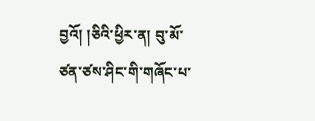བྱའོ། །ཅིའི་ཕྱིར་ན། བུ་མོ་ཙན་ཙས་ཤིང་གི་གཞོང་པ་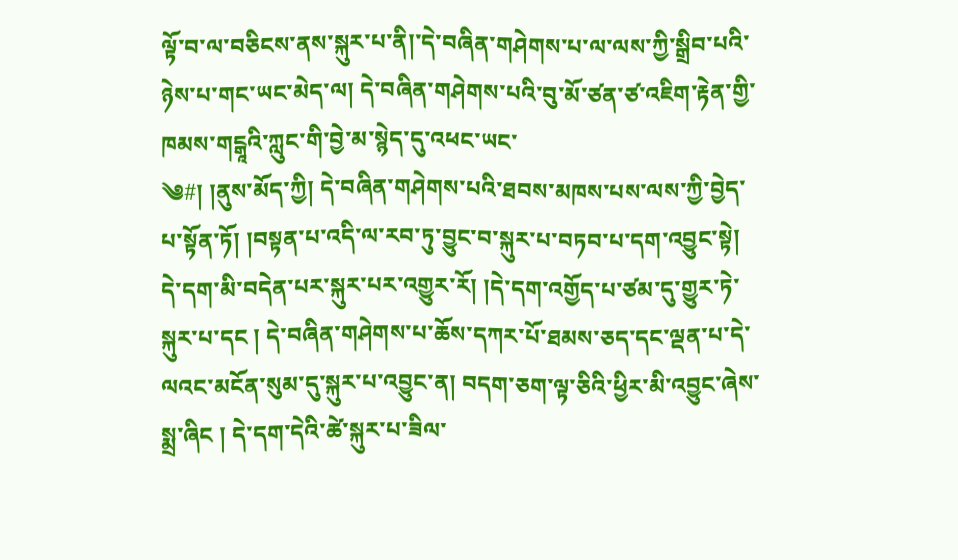ལྟོ་བ་ལ་བཅིངས་ནས་སྐུར་པ་ནི།་དེ་བཞིན་གཤེགས་པ་ལ་ལས་ཀྱི་སྒྲིབ་པའི་ཉེས་པ་གང་ཡང་མེད་ལ། དེ་བཞིན་གཤེགས་པའི་བུ་མོ་ཙན་ཙ་འཇིག་རྟེན་གྱི་ཁམས་གངྒཱའི་ཀླུང་གི་བྱེ་མ་སྙེད་དུ་འཕང་ཡང་
༄#། །ནུས་མོད་ཀྱི། དེ་བཞིན་གཤེགས་པའི་ཐབས་མཁས་པས་ལས་ཀྱི་བྱེད་པ་སྟོན་ཏོ། །བསྟན་པ་འདི་ལ་རབ་ཏུ་བྱུང་བ་སྐུར་པ་བཏབ་པ་དག་འབྱུང་སྟེ། དེ་དག་མི་བདེན་པར་སྐུར་པར་འགྱུར་རོ། །དེ་དག་འགྱོད་པ་ཙམ་དུ་གྱུར་ཏེ་སྐུར་པ་དང ། དེ་བཞིན་གཤེགས་པ་ཆོས་དཀར་པོ་ཐམས་ཅད་དང་ལྡན་པ་དེ་ལའང་མངོན་སུམ་དུ་སྐུར་པ་འབྱུང་ན། བདག་ཅག་ལྟ་ཅིའི་ཕྱིར་མི་འབྱུང་ཞེས་སྨྲ་ཞིང ། དེ་དག་དེའི་ཚེ་སྐུར་པ་ཟིལ་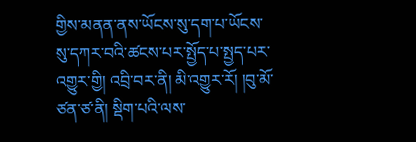གྱིས་མནན་ནས་ཡོངས་སུ་དག་པ་ཡོངས་སུ་དཀར་བའི་ཚངས་པར་སྤྱོད་པ་སྤྱད་པར་འགྱུར་གྱི། འབྲི་བར་ནི། མི་འགྱུར་རོ། །བུ་མོ་ཙན་ཙ་ནི། སྡིག་པའི་ལས་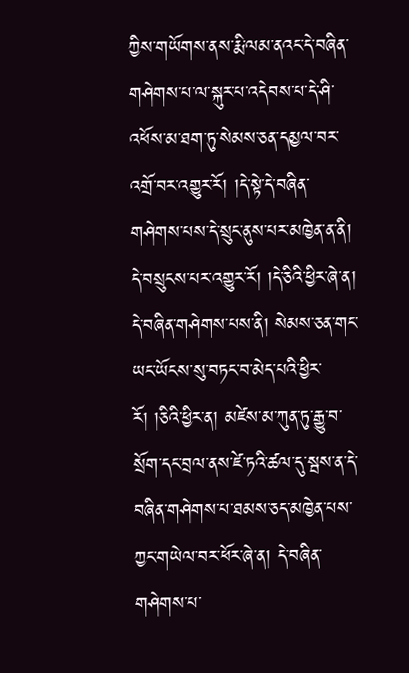ཀྱིས་གཡོགས་ནས་རྨི་ལམ་ནའང་དེ་བཞིན་གཤེགས་པ་ལ་སྐུར་པ་འདེབས་པ་དེ་ཤི་འཕོས་མ་ཐག་ཏུ་སེམས་ཅན་དམྱལ་བར་འགྲོ་བར་འགྱུར་རོ། །དེ་སྟེ་དེ་བཞིན་གཤེགས་པས་དེ་སྲུང་ནུས་པར་མཁྱེན་ན་ནི། དེ་བསྲུངས་པར་འགྱུར་རོ། །དེ་ཅིའི་ཕྱིར་ཞེ་ན། དེ་བཞིན་གཤེགས་པས་ནི། སེམས་ཅན་གང་ཡང་ཡོངས་སུ་བཏང་བ་མེད་པའི་ཕྱིར་རོ། །ཅིའི་ཕྱིར་ན། མཛེས་མ་ཀུན་ཏུ་རྒྱུ་བ་སྲོག་དང་བྲལ་ནས་ཛེ་ཏའི་ཚལ་དུ་སྦས་ན་དེ་བཞིན་གཤེགས་པ་ཐམས་ཅད་མཁྱེན་པས་ཀྱང་གཡེལ་བར་ཕོར་ཞེ་ན། དེ་བཞིན་གཤེགས་པ་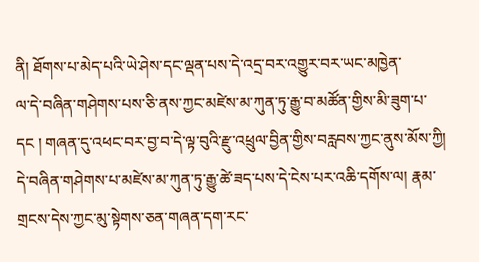ནི། ཐོགས་པ་མེད་པའི་ཡེ་ཤེས་དང་ལྡན་པས་དེ་འདྲ་བར་འགྱུར་བར་ཡང་མཁྱེན་
ལ་དེ་བཞིན་གཤེགས་པས་ཅི་ནས་ཀྱང་མཛེས་མ་ཀུན་ཏུ་རྒྱུ་བ་མཚོན་གྱིས་མི་ཟུག་པ་དང ། གཞན་དུ་འཕང་བར་བྱ་བ་དེ་ལྟ་བུའི་རྫུ་འཕྲུལ་བྱིན་གྱིས་བརླབས་ཀྱང་ནུས་མོས་ཀྱི། དེ་བཞིན་གཤེགས་པ་མཛེས་མ་ཀུན་ཏུ་རྒྱུ་ཚེ་ཟད་པས་དེ་ངེས་པར་འཆི་དགོས་ལ། རྣམ་གྲངས་དེས་ཀྱང་མུ་སྟེགས་ཅན་གཞན་དག་རང་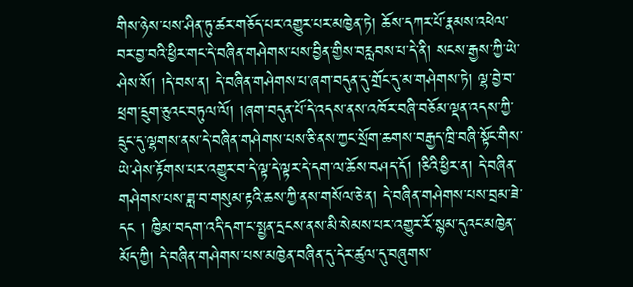གིས་ཉེས་པས་ཤིན་ཏུ་ཚར་གཅོད་པར་འགྱུར་པར་མཁྱེན་ཏེ། ཆོས་དཀར་པོ་རྣམས་འཕེལ་བར་བྱ་བའི་ཕྱིར་གང་དེ་བཞིན་གཤེགས་པས་བྱིན་གྱིས་བརླབས་པ་དེ་ནི། སངས་རྒྱས་ཀྱི་ཡེ་ཤེས་སོ། །དེ་བས་ན། དེ་བཞིན་གཤེགས་པ་ཞག་བདུན་དུ་གྲོང་དུ་མ་གཤེགས་ཏེ། ལྷ་བྱེ་བ་ཕྲག་དྲུག་ཅུའང་བཏུལ་ལོ། །ཞག་བདུན་པོ་དེ་འདས་ནས་འཁོར་བཞི་བཅོམ་ལྡན་འདས་ཀྱི་དྲུང་དུ་ལྷགས་ནས་དེ་བཞིན་གཤེགས་པས་ཅི་ནས་ཀྱང་སྲོག་ཆགས་བརྒྱད་ཁྲི་བཞི་སྟོང་གིས་ཡེ་ཤེས་རྟོགས་པར་འགྱུར་བ་དེ་ལྟ་དེ་ལྟར་དེ་དག་ལ་ཆོས་བཤད་དོ། །ཅིའི་ཕྱིར་ན། དེ་བཞིན་གཤེགས་པས་ཟླ་བ་གསུམ་རྟའི་ཆས་ཀྱི་ནས་གསོལ་ཅེ་ན། དེ་བཞིན་གཤེགས་པས་བྲམ་ཟེ་དང ། ཁྱིམ་བདག་འདི་དག་ང་སྤྱན་དྲངས་ནས་མི་སེམས་པར་འགྱུར་རོ་སྙམ་དུའང་མཁྱེན་མོད་ཀྱི། དེ་བཞིན་གཤེགས་པས་མཁྱེན་བཞིན་དུ་དེར་ཚུལ་དུ་བཞུགས་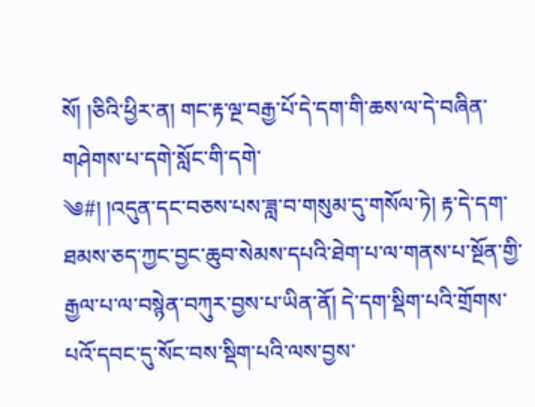སོ། །ཅིའི་ཕྱིར་ན། གང་རྟ་ལྔ་བརྒྱ་པོ་དེ་དག་གི་ཆས་ལ་དེ་བཞིན་གཤེགས་པ་དགེ་སློང་གི་དགེ་
༄#། །འདུན་དང་བཅས་པས་ཟླ་བ་གསུམ་དུ་གསོལ་ཏེ། རྟ་དེ་དག་ཐམས་ཅད་ཀྱང་བྱང་ཆུབ་སེམས་དཔའི་ཐེག་པ་ལ་གནས་པ་སྔོན་གྱི་རྒྱལ་པ་ལ་བསྙེན་བཀུར་བྱས་པ་ཡིན་ནོ། དེ་དག་སྡིག་པའི་གྲོགས་པའོ་དབང་དུ་སོང་བས་སྡིག་པའི་ལས་བྱས་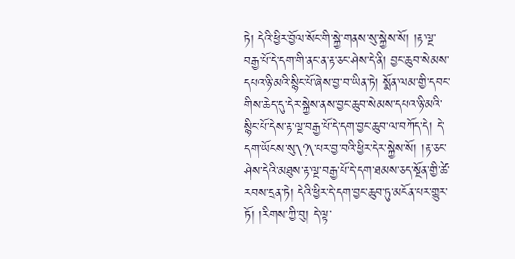ཏེ། དེའི་ཕྱིར་བྱོལ་སོང་གི་སྐྱེ་གནས་སུ་སྐྱེས་སོ། །རྟ་ལྔ་བརྒྱ་པོ་དེ་དག་གི་ནང་ན་རྟ་ཅང་ཤེས་དེ་ནི། བྱང་ཆུབ་སེམས་དཔའ་ཉི་མའི་སྙིང་པོ་ཞེས་བྱ་བ་ཡིན་ཏེ། སྨོན་ལམ་གྱི་དབང་གིས་ཆེད་དུ་དེར་སྐྱེས་ནས་བྱང་ཆུབ་སེམས་དཔའ་ཉི་མའི་སྙིང་པོ་དེས་རྟ་ལྔ་བརྒྱ་པོ་དེ་དག་བྱང་ཆུབ་ལ་བཀོད་དེ། དེ་དག་ཡོངས་སུ་\?\་པར་བྱ་བའི་ཕྱིར་དེར་སྐྱེས་སོ། །རྟ་ཅང་ཤེས་དེའི་མཐུས་རྟ་ལྔ་བརྒྱ་པོ་དེ་དག་ཐམས་ཅད་སྔོན་གྱི་ཚེ་རབས་དྲན་ཏེ། དེའི་ཕྱིར་དེ་དག་བྱང་ཆུབ་ཏུ་མངོན་པར་གྱུར་ཏོ། །རིགས་ཀྱི་བུ། དེ་ལྟ་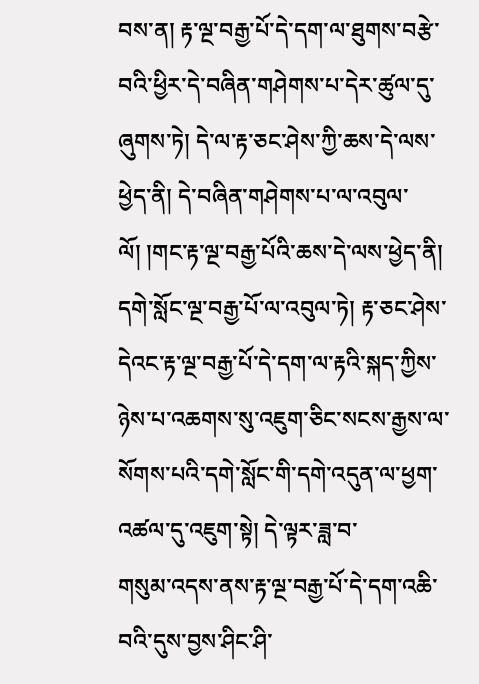བས་ན། རྟ་ལྔ་བརྒྱ་པོ་དེ་དག་ལ་ཐུགས་བརྩེ་བའི་ཕྱིར་དེ་བཞིན་གཤེགས་པ་དེར་ཚུལ་དུ་ཞུགས་ཏེ། དེ་ལ་རྟ་ཅང་ཤེས་ཀྱི་ཆས་དེ་ལས་ཕྱེད་ནི། དེ་བཞིན་གཤེགས་པ་ལ་འབུལ་ལོ། །གང་རྟ་ལྔ་བརྒྱ་པོའི་ཆས་དེ་ལས་ཕྱེད་ནི། དགེ་སློང་ལྔ་བརྒྱ་པོ་ལ་འབུལ་ཏེ། རྟ་ཅང་ཤེས་དེའང་རྟ་ལྔ་བརྒྱ་པོ་དེ་དག་ལ་རྟའི་སྐད་ཀྱིས་ཉེས་པ་འཆགས་སུ་འཇུག་ཅིང་སངས་རྒྱས་ལ་སོགས་པའི་དགེ་སློང་གི་དགེ་འདུན་ལ་ཕྱག་འཚལ་དུ་འཇུག་སྟེ། དེ་ལྟར་ཟླ་བ་
གསུམ་འདས་ནས་རྟ་ལྔ་བརྒྱ་པོ་དེ་དག་འཆི་བའི་དུས་བྱས་ཤིང་ཤི་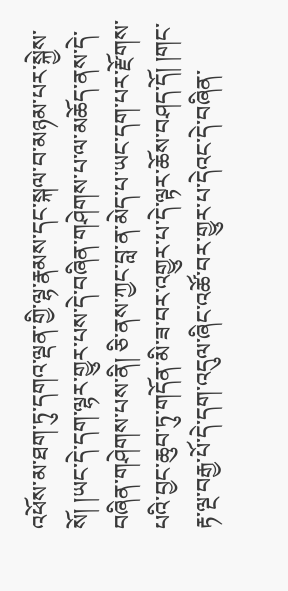འཕོས་མ་ཐག་ཏུ་དགའ་ལྡན་གྱི་ལྷ་རྣམས་དང་སྐལ་བ་མཉམ་པར་སྐྱེས་སོ། །ཡང་དེ་དག་ལྷར་གྱུར་པས་དེ་བཞིན་གཤེགས་པ་ལ་མཆོད་ནས་དེ་བཞིན་གཤེགས་པས་ནི། ཅི་ནས་ཀྱང་བླ་ན་མེད་པ་ཡང་དག་པར་རྫོགས་པའི་བྱང་ཆུབ་ཏུ་གདོན་མི་ཟ་བར་འགྱུར་པ་དེ་ལྟར་ཆོས་བཤད་དོ། །གང་རྟ་ལྔ་བརྒྱ་པོ་དེ་དག་འདུལ་ཞིང་འཚོ་བར་གྱུར་པ་དེའང་དེ་བཞིན་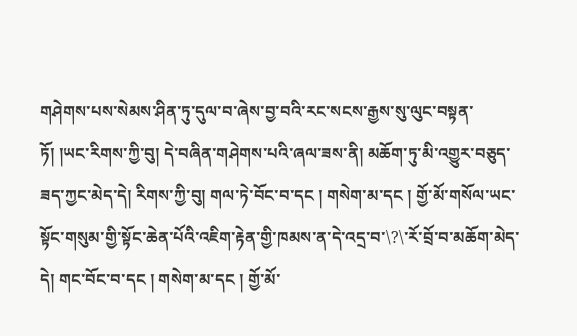གཤེགས་པས་སེམས་ཤིན་ཏུ་དུལ་བ་ཞེས་བྱ་བའི་རང་སངས་རྒྱས་སུ་ལུང་བསྟན་ཏོ། །ཡང་རིགས་ཀྱི་བུ། དེ་བཞིན་གཤེགས་པའི་ཞལ་ཟས་ནི། མཆོག་ཏུ་མི་འགྱུར་བཅུད་ཟད་ཀྱང་མེད་དེ། རིགས་ཀྱི་བུ། གལ་ཏེ་བོང་བ་དང ། གསེག་མ་དང ། གྱོ་མོ་གསོལ་ཡང་སྟོང་གསུམ་གྱི་སྟོང་ཆེན་པོའི་འཇིག་རྟེན་གྱི་ཁམས་ན་དེ་འདྲ་བ་\?\་རོ་བྲོ་བ་མཆོག་མེད་དེ། གང་བོང་བ་དང ། གསེག་མ་དང ། གྱོ་མོ་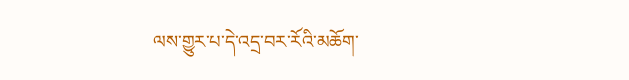ལས་གྱུར་པ་དེ་འདྲ་བར་རོའི་མཆོག་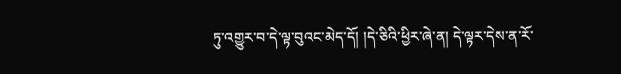ཏུ་འགྱུར་བ་དེ་ལྟ་བུའང་མེད་དོ། །དེ་ཅིའི་ཕྱིར་ཞེ་ན། དེ་ལྟར་དེས་ན་རོ་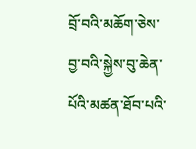བྲོ་བའི་མཆོག་ཅེས་བྱ་བའི་སྐྱེས་བུ་ཆེན་པོའི་མཚན་ཐོབ་པའི་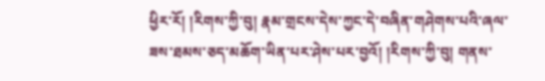ཕྱིར་རོ། །རིགས་ཀྱི་བུ། རྣམ་གྲངས་དེས་ཀྱང་དེ་བཞིན་གཤེགས་པའི་ཞལ་ཟས་ཐམས་ཅད་མཆོག་ཡིན་པར་ཤེས་པར་བྱའོ། །རིགས་ཀྱི་བུ། གནས་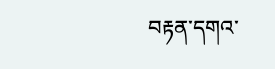བརྟན་དགའ་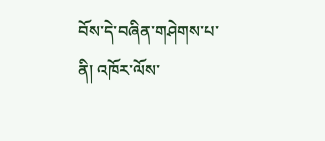བོས་དེ་བཞིན་གཤེགས་པ་ནི། འཁོར་ལོས་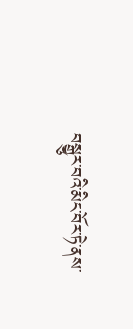བསྒྱུར་བའི་མིང་བོར་ཏེ་ནས་